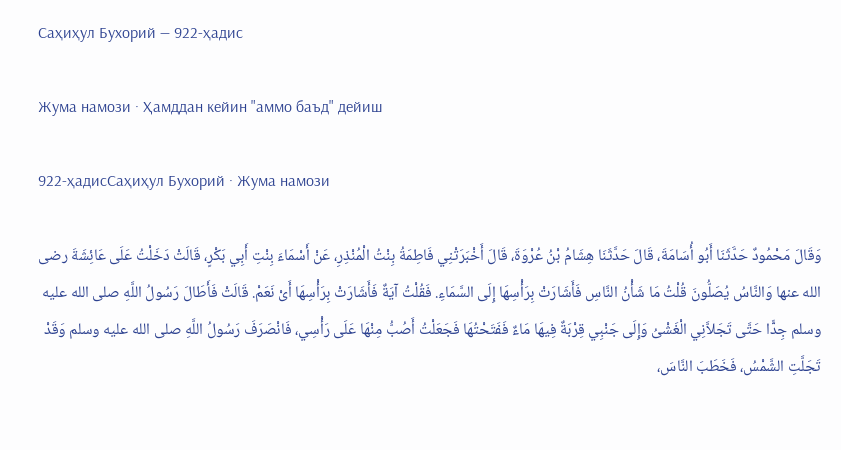Саҳиҳул Бухорий — 922-ҳадис

Жума намози · Ҳамддан кейин "аммо баъд" дейиш

922-ҳадисСаҳиҳул Бухорий · Жума намози

وَقَالَ مَحْمُودٌ حَدَّثَنَا أَبُو أُسَامَةَ، قَالَ حَدَّثَنَا هِشَامُ بْنُ عُرْوَةَ، قَالَ أَخْبَرَتْنِي فَاطِمَةُ بِنْتُ الْمُنْذِرِ، عَنْ أَسْمَاءَ بِنْتِ أَبِي بَكْرٍ، قَالَتْ دَخَلْتُ عَلَى عَائِشَةَ رضى الله عنها وَالنَّاسُ يُصَلُّونَ قُلْتُ مَا شَأْنُ النَّاسِ فَأَشَارَتْ بِرَأْسِهَا إِلَى السَّمَاءِ. فَقُلْتُ آيَةٌ فَأَشَارَتْ بِرَأْسِهَا أَىْ نَعَمْ. قَالَتْ فَأَطَالَ رَسُولُ اللَّهِ صلى الله عليه وسلم جِدًّا حَتَّى تَجَلاَّنِي الْغَشْىُ وَإِلَى جَنْبِي قِرْبَةٌ فِيهَا مَاءٌ فَفَتَحْتُهَا فَجَعَلْتُ أَصُبُّ مِنْهَا عَلَى رَأْسِي، فَانْصَرَفَ رَسُولُ اللَّهِ صلى الله عليه وسلم وَقَدْ تَجَلَّتِ الشَّمْسُ، فَخَطَبَ النَّاسَ،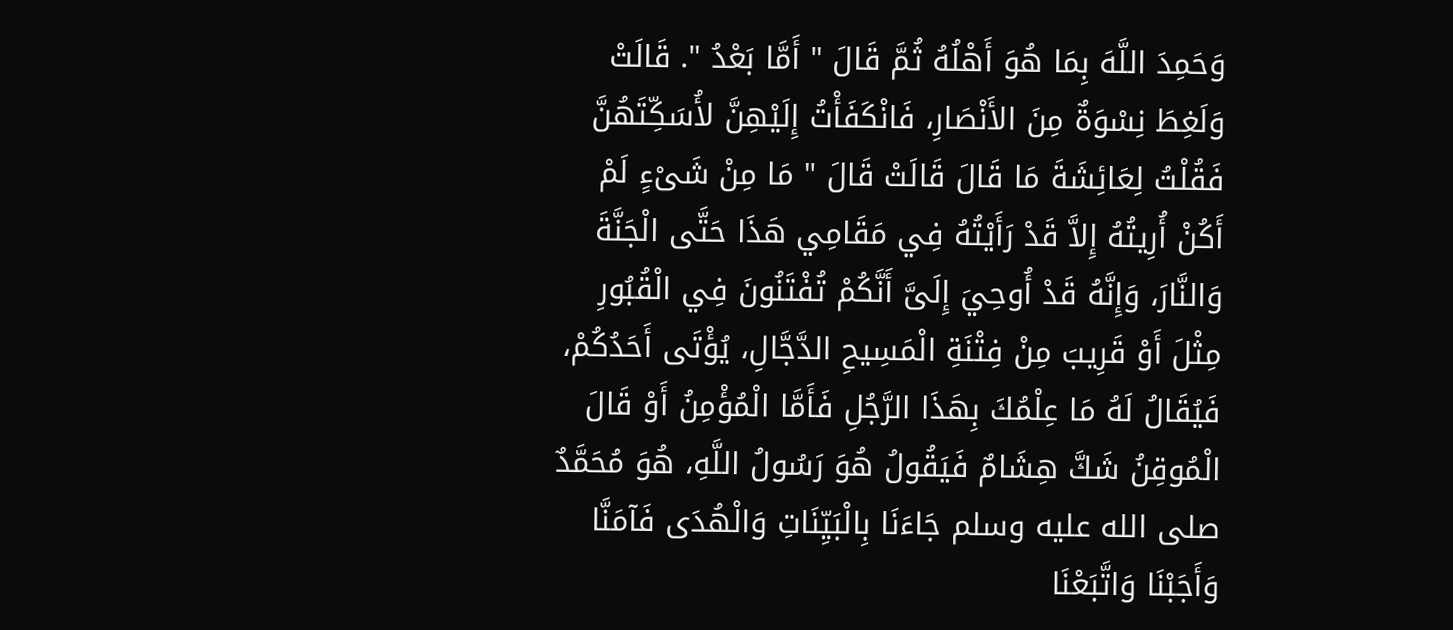وَحَمِدَ اللَّهَ بِمَا هُوَ أَهْلُهُ ثُمَّ قَالَ " أَمَّا بَعْدُ ". قَالَتْ وَلَغِطَ نِسْوَةٌ مِنَ الأَنْصَارِ، فَانْكَفَأْتُ إِلَيْهِنَّ لأُسَكِّتَهُنَّ فَقُلْتُ لِعَائِشَةَ مَا قَالَ قَالَتْ قَالَ " مَا مِنْ شَىْءٍ لَمْ أَكُنْ أُرِيتُهُ إِلاَّ قَدْ رَأَيْتُهُ فِي مَقَامِي هَذَا حَتَّى الْجَنَّةَ وَالنَّارَ، وَإِنَّهُ قَدْ أُوحِيَ إِلَىَّ أَنَّكُمْ تُفْتَنُونَ فِي الْقُبُورِ مِثْلَ أَوْ قَرِيبَ مِنْ فِتْنَةِ الْمَسِيحِ الدَّجَّالِ، يُؤْتَى أَحَدُكُمْ، فَيُقَالُ لَهُ مَا عِلْمُكَ بِهَذَا الرَّجُلِ فَأَمَّا الْمُؤْمِنُ أَوْ قَالَ الْمُوقِنُ شَكَّ هِشَامٌ فَيَقُولُ هُوَ رَسُولُ اللَّهِ، هُوَ مُحَمَّدٌ صلى الله عليه وسلم جَاءَنَا بِالْبَيِّنَاتِ وَالْهُدَى فَآمَنَّا وَأَجَبْنَا وَاتَّبَعْنَا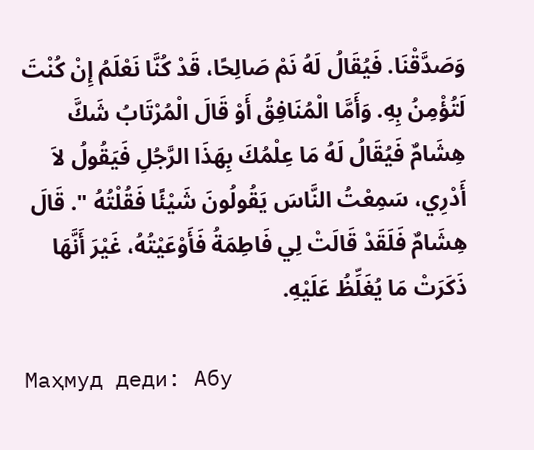وَصَدَّقْنَا. فَيُقَالُ لَهُ نَمْ صَالِحًا، قَدْ كُنَّا نَعْلَمُ إِنْ كُنْتَ لَتُؤْمِنُ بِهِ. وَأَمَّا الْمُنَافِقُ أَوْ قَالَ الْمُرْتَابُ شَكَّ هِشَامٌ فَيُقَالُ لَهُ مَا عِلْمُكَ بِهَذَا الرَّجُلِ فَيَقُولُ لاَ أَدْرِي، سَمِعْتُ النَّاسَ يَقُولُونَ شَيْئًا فَقُلْتُهُ ". قَالَ هِشَامٌ فَلَقَدْ قَالَتْ لِي فَاطِمَةُ فَأَوْعَيْتُهُ، غَيْرَ أَنَّهَا ذَكَرَتْ مَا يُغَلِّظُ عَلَيْهِ.

Маҳмуд деди: Абу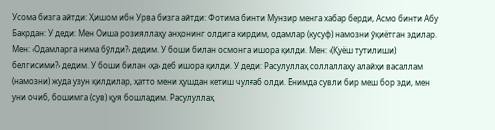Усома бизга айтди: Ҳишом ибн Урва бизга айтди: Фотима бинти Мунзир менга хабар берди, Асмо бинти Абу Бакрдан: У деди: Мен Оиша розияллаҳу анҳонинг олдига кирдим, одамлар (кусуф) намозни ўқиётган эдилар. Мен: ‹Одамларга нима бўлди?› дедим. У боши билан осмонга ишора қилди. Мен: ‹(Қуёш тутилиши) белгисими?› дедим. У боши билан ‹ҳа› деб ишора қилди. У деди: Расулуллаҳ соллаллаҳу алайҳи васаллам (намозни) жуда узун қилдилар, ҳатто мени ҳушдан кетиш чулғаб олди. Ёнимда сувли бир меш бор эди, мен уни очиб, бошимга (сув) қуя бошладим. Расулуллаҳ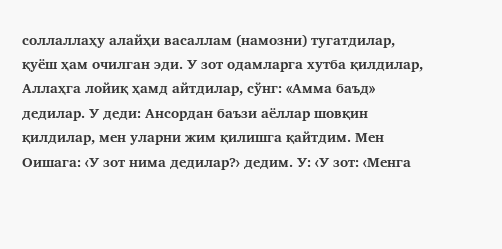соллаллаҳу алайҳи васаллам (намозни) тугатдилар, қуёш ҳам очилган эди. У зот одамларга хутба қилдилар, Аллаҳга лойиқ ҳамд айтдилар, сўнг: «Амма баъд» дедилар. У деди: Ансордан баъзи аёллар шовқин қилдилар, мен уларни жим қилишга қайтдим. Мен Оишага: ‹У зот нима дедилар?› дедим. У: ‹У зот: ‹Менга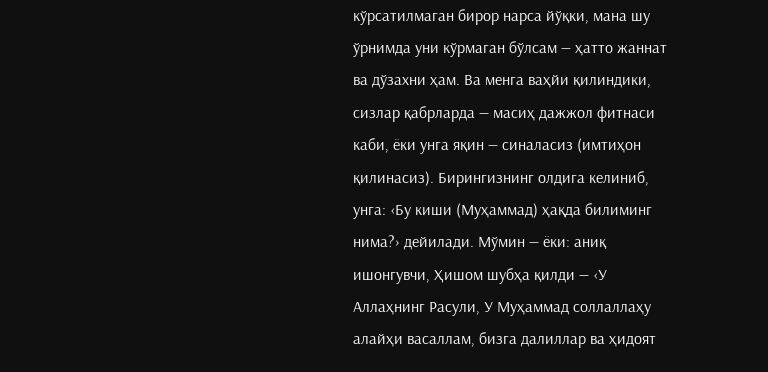кўрсатилмаган бирор нарса йўқки, мана шу ўрнимда уни кўрмаган бўлсам — ҳатто жаннат ва дўзахни ҳам. Ва менга ваҳйи қилиндики, сизлар қабрларда — масиҳ дажжол фитнаси каби, ёки унга яқин — синаласиз (имтиҳон қилинасиз). Бирингизнинг олдига келиниб, унга: ‹Бу киши (Муҳаммад) ҳақда билиминг нима?› дейилади. Мўмин — ёки: аниқ ишонгувчи, Ҳишом шубҳа қилди — ‹У Аллаҳнинг Расули, У Муҳаммад соллаллаҳу алайҳи васаллам, бизга далиллар ва ҳидоят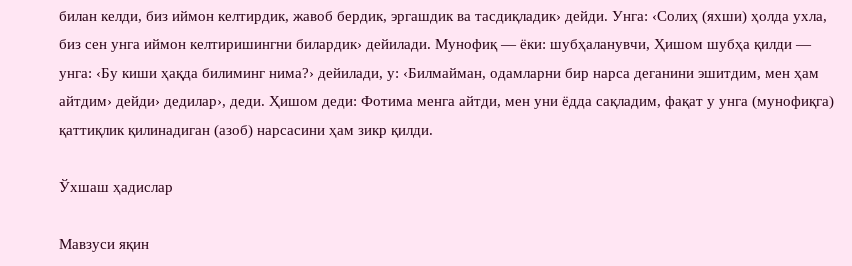билан келди, биз иймон келтирдик, жавоб бердик, эргашдик ва тасдиқладик› дейди. Унга: ‹Солиҳ (яхши) ҳолда ухла, биз сен унга иймон келтиришингни билардик› дейилади. Мунофиқ — ёки: шубҳаланувчи, Ҳишом шубҳа қилди — унга: ‹Бу киши ҳақда билиминг нима?› дейилади, у: ‹Билмайман, одамларни бир нарса деганини эшитдим, мен ҳам айтдим› дейди› дедилар›, деди. Ҳишом деди: Фотима менга айтди, мен уни ёдда сақладим, фақат у унга (мунофиқга) қаттиқлик қилинадиган (азоб) нарсасини ҳам зикр қилди.

Ўхшаш ҳадислар

Мавзуси яқин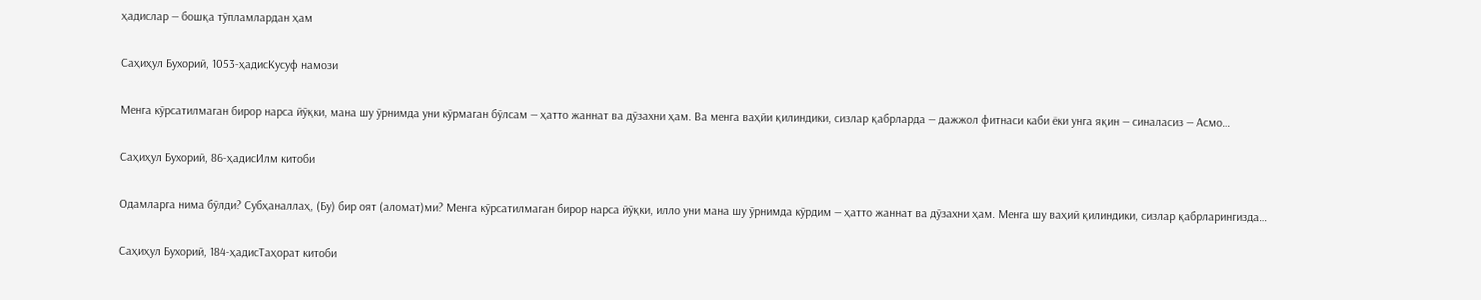ҳадислар — бошқа тўпламлардан ҳам

Саҳиҳул Бухорий, 1053-ҳадисКусуф намози

Менга кўрсатилмаган бирор нарса йўқки, мана шу ўрнимда уни кўрмаган бўлсам — ҳатто жаннат ва дўзахни ҳам. Ва менга ваҳйи қилиндики, сизлар қабрларда — дажжол фитнаси каби ёки унга яқин — синаласиз — Асмо…

Саҳиҳул Бухорий, 86-ҳадисИлм китоби

Одамларга нима бўлди? Субҳаналлаҳ, (Бу) бир оят (аломат)ми? Менга кўрсатилмаган бирор нарса йўқки, илло уни мана шу ўрнимда кўрдим — ҳатто жаннат ва дўзахни ҳам. Менга шу ваҳий қилиндики, сизлар қабрларингизда…

Саҳиҳул Бухорий, 184-ҳадисТаҳорат китоби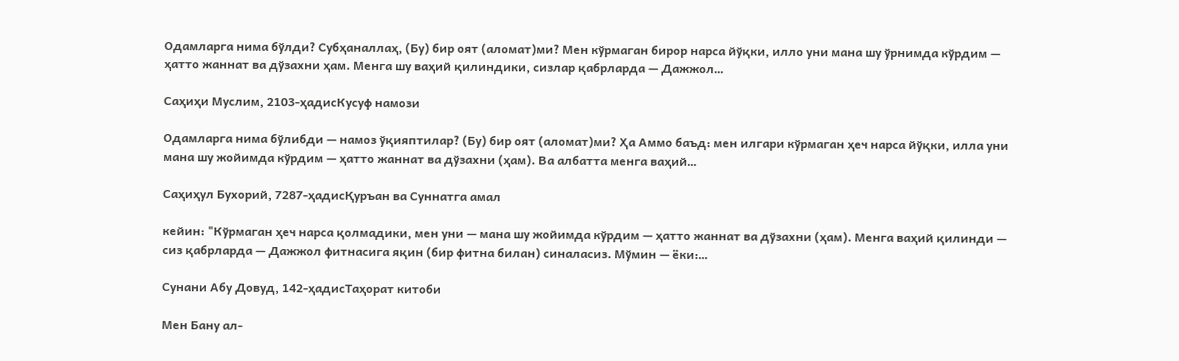Одамларга нима бўлди? Субҳаналлаҳ, (Бу) бир оят (аломат)ми? Мен кўрмаган бирор нарса йўқки, илло уни мана шу ўрнимда кўрдим — ҳатто жаннат ва дўзахни ҳам. Менга шу ваҳий қилиндики, сизлар қабрларда — Дажжол…

Саҳиҳи Муслим, 2103-ҳадисКусуф намози

Одамларга нима бўлибди — намоз ўқияптилар? (Бу) бир оят (аломат)ми? Ҳа Аммо баъд: мен илгари кўрмаган ҳеч нарса йўқки, илла уни мана шу жойимда кўрдим — ҳатто жаннат ва дўзахни (ҳам). Ва албатта менга ваҳий…

Саҳиҳул Бухорий, 7287-ҳадисҚуръан ва Суннатга амал

кейин: "Кўрмаган ҳеч нарса қолмадики, мен уни — мана шу жойимда кўрдим — ҳатто жаннат ва дўзахни (ҳам). Менга ваҳий қилинди — сиз қабрларда — Дажжол фитнасига яқин (бир фитна билан) синаласиз. Мўмин — ёки:…

Сунани Абу Довуд, 142-ҳадисТаҳорат китоби

Мен Бану ал-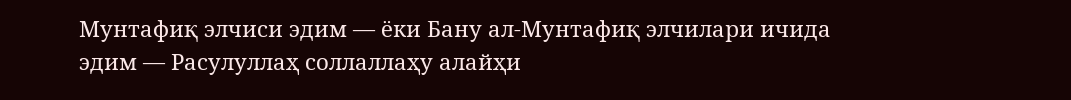Мунтафиқ элчиси эдим — ёки Бану ал-Мунтафиқ элчилари ичида эдим — Расулуллаҳ соллаллаҳу алайҳи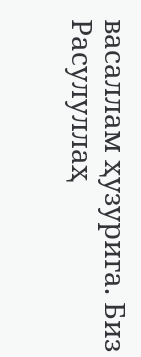васаллам ҳузурига. Биз Расулуллаҳ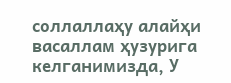соллаллаҳу алайҳи васаллам ҳузурига келганимизда, У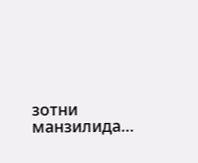зотни манзилида…